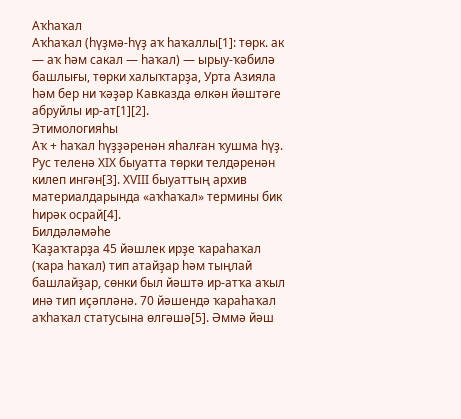Аҡһаҡал
Аҡһаҡал (һүҙмә-һүҙ аҡ һаҡаллы[1]: төрк. ак — аҡ һәм сакал — һаҡал) — ырыу-ҡәбилә башлығы, төрки халыҡтарҙа, Урта Азияла һәм бер ни ҡәҙәр Кавказда өлкән йәштәге абруйлы ир-ат[1][2].
Этимологияһы
Аҡ + һаҡал һүҙҙәренән яһалған ҡушма һүҙ. Рус теленә XIX быуатта төрки телдәренән килеп ингән[3]. XVIII быуаттың архив материалдарында «аҡһаҡал» термины бик һирәк осрай[4].
Билдәләмәһе
Ҡаҙаҡтарҙа 45 йәшлек ирҙе ҡараһаҡал (ҡара һаҡал) тип атайҙар һәм тыңлай башлайҙар, сөнки был йәштә ир-атҡа аҡыл инә тип иҫәпләнә. 70 йәшендә ҡараһаҡал аҡһаҡал статусына өлгәшә[5]. Әммә йәш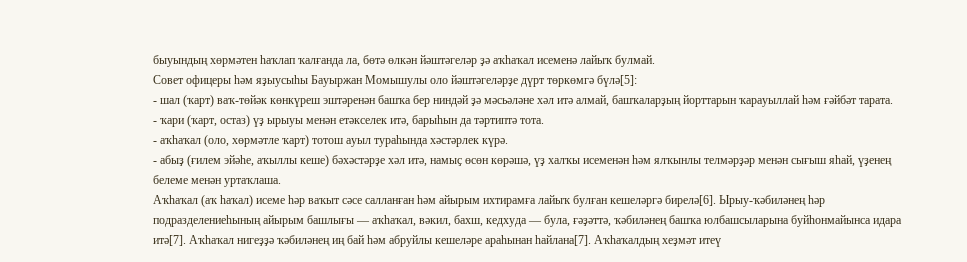быуындың хөрмәтен һаҡлап ҡалғанда ла, бөтә өлкән йәштәгеләр ҙә аҡһаҡал исеменә лайыҡ булмай.
Совет офицеры һәм яҙыусыһы Бауыржан Момышулы оло йәштәгеләрҙе дүрт төркөмгә бүлә[5]:
- шал (ҡарт) ваҡ-төйәк көнкүреш эштәренән башҡа бер ниндәй ҙә мәсьәләне хәл итә алмай, башҡаларҙың йорттарын ҡарауыллай һәм ғәйбәт тарата.
- ҡари (ҡарт, остаз) үҙ ырыуы менән етәкселек итә, барыһын да тәртиптә тота.
- аҡһаҡал (оло, хөрмәтле ҡарт) тотош ауыл тураһында хәстәрлек күрә.
- абыҙ (ғилем эйәһе, аҡыллы кеше) бәхәстәрҙе хәл итә, намыҫ өсөн көрәшә, үҙ халҡы исеменән һәм ялҡынлы телмәрҙәр менән сығыш яһай, үҙенең белеме менән уртаҡлаша.
Аҡһаҡал (аҡ һаҡал) исеме һәр ваҡыт сәсе салланған һәм айырым ихтирамға лайыҡ булған кешеләргә бирелә[6]. Ырыу-ҡәбиләнең һәр подразделениеһының айырым башлығы — аҡһаҡал, вәкил, бахш, кедхуда — була, ғәҙәттә, ҡәбиләнең башҡа юлбашсыларына буйһонмайынса идара итә[7]. Аҡһаҡал нигеҙҙә ҡәбиләнең иң бай һәм абруйлы кешеләре араһынан һайлана[7]. Аҡһаҡалдың хеҙмәт итеү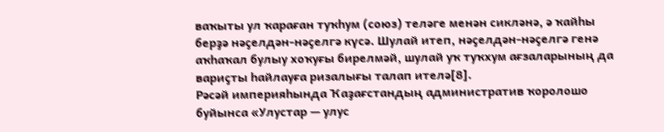ваҡыты ул ҡараған туҡһум (союз) теләге менән сикләнә, ә ҡайһы берҙә нәҫелдән-нәҫелгә күсә. Шулай итеп, нәҫелдән-нәҫелгә генә аҡһаҡал булыу хоҡуғы бирелмәй, шулай уҡ туҡхум ағзаларының да вариҫты һайлауға ризалығы талап ителә[8].
Рәсәй империяһында Ҡаҙағстандың административ ҡоролошо буйынса «Улустар — улус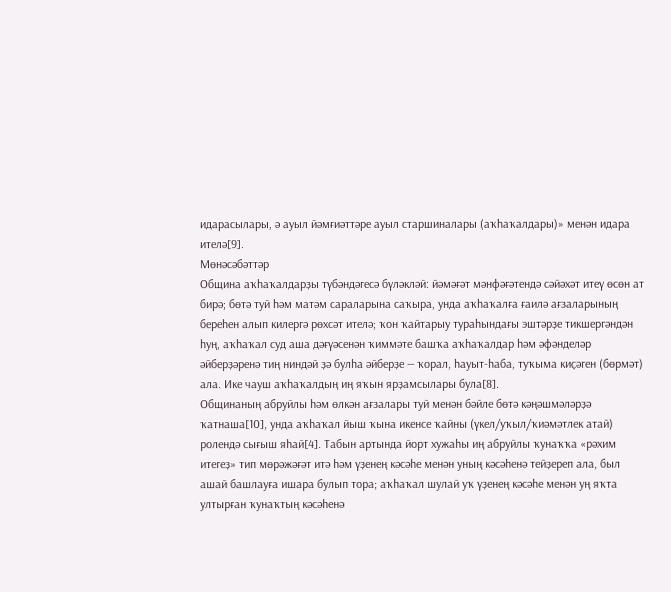идарасылары, ә ауыл йәмғиәттәре ауыл старшиналары (аҡһаҡалдары)» менән идара ителә[9].
Мөнәсәбәттәр
Община аҡһаҡалдарҙы түбәндәгесә бүләкләй: йәмәғәт мәнфәғәтендә сәйәхәт итеү өсөн ат бирә; бөтә туй һәм матәм сараларына саҡыра, унда аҡһаҡалға ғаилә ағзаларының береһен алып килергә рөхсәт ителә; ҡон ҡайтарыу тураһындағы эштәрҙе тикшергәндән һуң, аҡһаҡал суд аша дәғүәсенән ҡиммәте башҡа аҡһаҡалдар һәм әфәнделәр әйберҙәренә тиң ниндәй ҙә булһа әйберҙе — ҡорал, һауыт-һаба, туҡыма киҫәген (бөрмәт) ала. Ике чауш аҡһаҡалдың иң яҡын ярҙамсылары була[8].
Общинаның абруйлы һәм өлкән ағзалары туй менән бәйле бөтә кәңәшмәләрҙә ҡатнаша[10], унда аҡһаҡал йыш ҡына икенсе ҡайны (үкел/уҡыл/ҡиәмәтлек атай) ролендә сығыш яһай[4]. Табын артында йорт хужаһы иң абруйлы ҡунаҡҡа «рәхим итегеҙ» тип мөрәжәғәт итә һәм үҙенең кәсәһе менән уның кәсәһенә тейҙереп ала, был ашай башлауға ишара булып тора; аҡһаҡал шулай уҡ үҙенең кәсәһе менән уң яҡта ултырған ҡунаҡтың кәсәһенә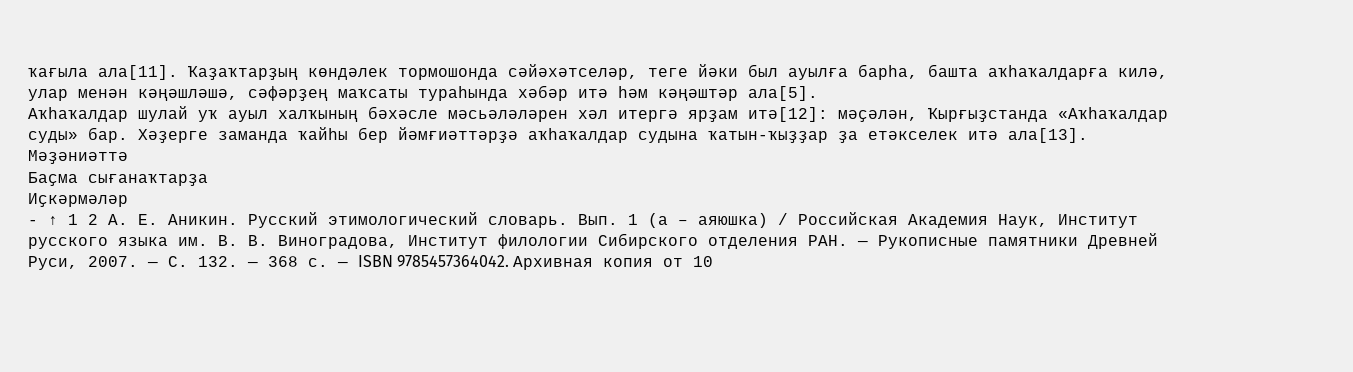ҡағыла ала[11]. Ҡаҙаҡтарҙың көндәлек тормошонда сәйәхәтселәр, теге йәки был ауылға барһа, башта аҡһаҡалдарға килә, улар менән кәңәшләшә, сәфәрҙең маҡсаты тураһында хәбәр итә һәм кәңәштәр ала[5].
Аҡһаҡалдар шулай уҡ ауыл халҡының бәхәсле мәсьәләләрен хәл итергә ярҙам итә[12]: мәҫәлән, Ҡырғыҙстанда «Аҡһаҡалдар суды» бар. Хәҙерге заманда ҡайһы бер йәмғиәттәрҙә аҡһаҡалдар судына ҡатын-ҡыҙҙар ҙа етәкселек итә ала[13].
Мәҙәниәттә
Баҫма сығанаҡтарҙа
Иҫкәрмәләр
- ↑ 1 2 А. Е. Аникин. Русский этимологический словарь. Вып. 1 (а – аяюшка) / Российская Академия Наук, Институт русского языка им. В. В. Виноградова, Институт филологии Сибирского отделения РАН. — Рукописные памятники Древней Руси, 2007. — С. 132. — 368 с. — ISBN 9785457364042. Архивная копия от 10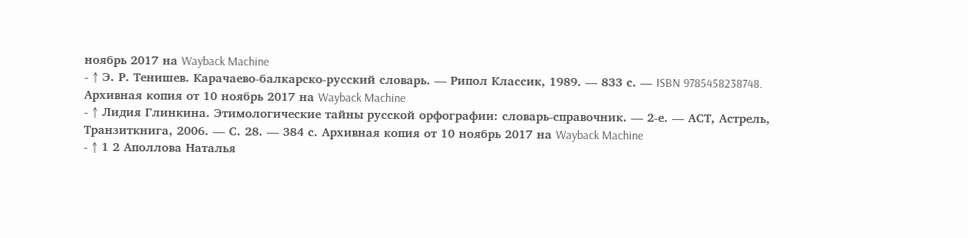ноябрь 2017 на Wayback Machine
- ↑ Э. Р. Тенишев. Карачаево-балкарско-русский словарь. — Рипол Классик, 1989. — 833 с. — ISBN 9785458238748. Архивная копия от 10 ноябрь 2017 на Wayback Machine
- ↑ Лидия Глинкина. Этимологические тайны русской орфографии: словарь-справочник. — 2-е. — АСТ, Астрель, Транзиткнига, 2006. — С. 28. — 384 с. Архивная копия от 10 ноябрь 2017 на Wayback Machine
- ↑ 1 2 Аполлова Наталья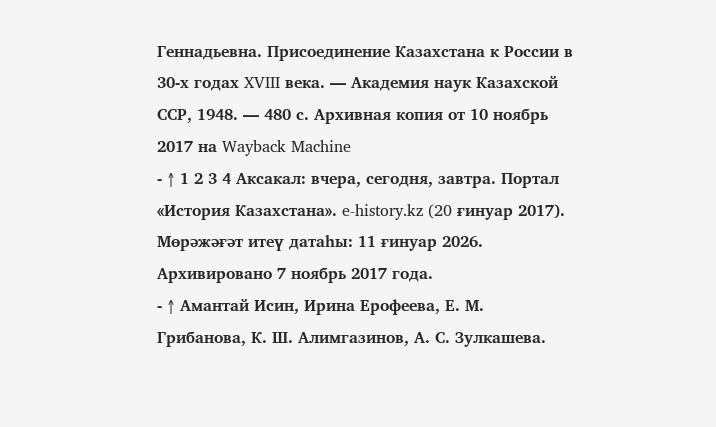Геннадьевна. Присоединение Казахстана к России в 30-х годах XVIII века. — Академия наук Казахской ССР, 1948. — 480 с. Архивная копия от 10 ноябрь 2017 на Wayback Machine
- ↑ 1 2 3 4 Аксакал: вчера, сегодня, завтра. Портал «История Казахстана». e-history.kz (20 ғинуар 2017). Мөрәжәғәт итеү датаһы: 11 ғинуар 2026. Архивировано 7 ноябрь 2017 года.
- ↑ Амантай Исин, Ирина Ерофеева, Е. М. Грибанова, К. Ш. Алимгазинов, А. С. Зулкашева.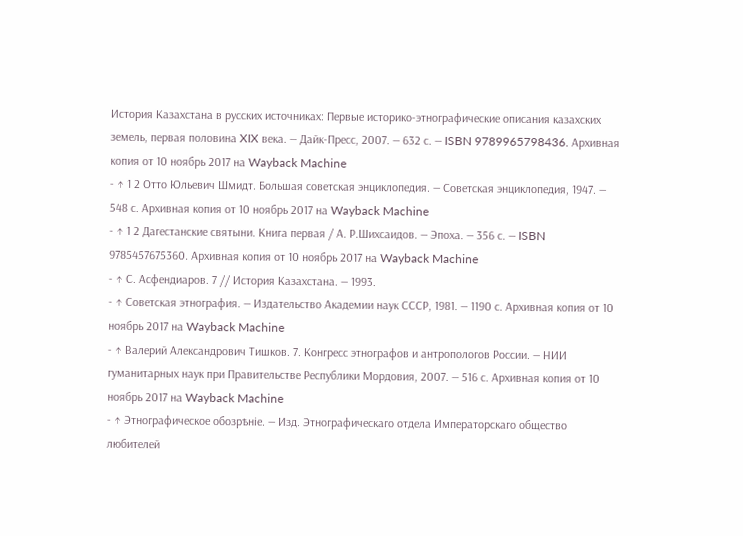История Казахстана в русских источниках: Первые историко-этнографические описания казахских земель, первая половина XIX века. — Дайк-Пресс, 2007. — 632 с. — ISBN 9789965798436. Архивная копия от 10 ноябрь 2017 на Wayback Machine
- ↑ 1 2 Отто Юльевич Шмидт. Большая советская энциклопедия. — Советская энциклопедия, 1947. — 548 с. Архивная копия от 10 ноябрь 2017 на Wayback Machine
- ↑ 1 2 Дагестанские святыни. Книга первая / А. Р.Шихсаидов. — Эпоха. — 356 с. — ISBN 9785457675360. Архивная копия от 10 ноябрь 2017 на Wayback Machine
- ↑ С. Асфендиаров. 7 // История Казахстана. — 1993.
- ↑ Советская этнография. — Издательство Академии наук СССР, 1981. — 1190 с. Архивная копия от 10 ноябрь 2017 на Wayback Machine
- ↑ Валерий Александрович Тишков. 7. Конгресс этнографов и антропологов России. — НИИ гуманитарных наук при Правительстве Республики Мордовия, 2007. — 516 с. Архивная копия от 10 ноябрь 2017 на Wayback Machine
- ↑ Этнографическое обозрѣніе. — Изд. Этнографическаго отдела Императорскаго общество любителей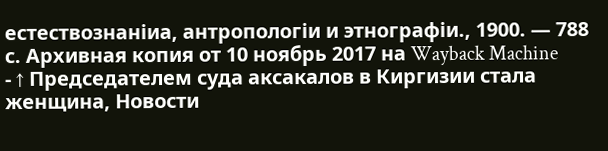естествознаніиа, антропологіи и этнографіи., 1900. — 788 с. Архивная копия от 10 ноябрь 2017 на Wayback Machine
- ↑ Председателем суда аксакалов в Киргизии стала женщина, Новости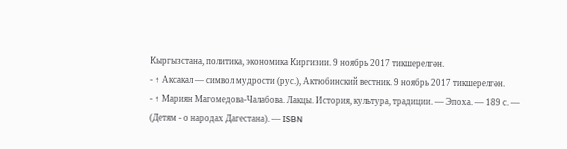Кыргызстана, политика, экономика Киргизии. 9 ноябрь 2017 тикшерелгән.
- ↑ Аксакал — символ мудрости (рус.), Актюбинский вестник. 9 ноябрь 2017 тикшерелгән.
- ↑ Мариян Магомедова-Чалабова. Лакцы. История, культура, традиции. — Эпоха. — 189 с. — (Детям - о народах Дагестана). — ISBN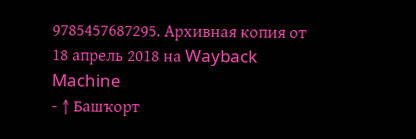9785457687295. Архивная копия от 18 апрель 2018 на Wayback Machine
- ↑ Башҡорт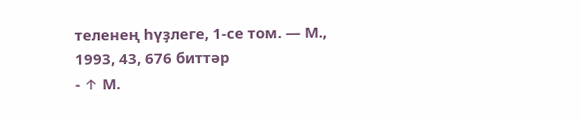теленең һүҙлеге, 1-се том. — М., 1993, 43, 676 биттәр
- ↑ М.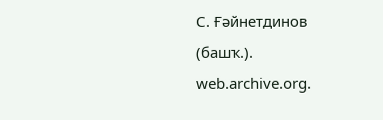С. Ғәйнетдинов (башҡ.). web.archive.org.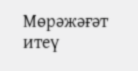Мөрәжәғәт итеү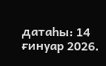датаһы: 14 ғинуар 2026.